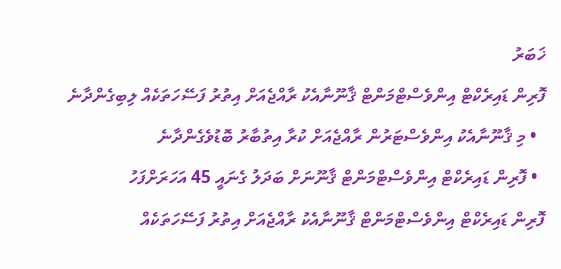ޚަބަރު
ފޮރިން ޑައިރެކްޓް އިންވެސްޓްމަންޓް ޤާނޫނާއެކު ރާއްޖެއަށް އިތުރު ފަސޭހަތަކެއް ލިބިގެންދާނެ
  • މި ޤާނޫނާއެކު އިންވެސްޓަރުން ރާއްޖެއަށް ކުރާ އިތުބާރު ބޮޑުވެގެންދާނެ
  • ފޮރިން ޑައިރެކްޓް އިންވެސްޓްމަންޓް ޤާނޫނަށް ބަދަލު ގެނައީ 45 އަހަރަށްފަހު
ފޮރިން ޑައިރެކްޓް އިންވެސްޓްމަންޓް ޤާނޫނާއެކު ރާއްޖެއަށް އިތުރު ފަސޭހަތަކެއް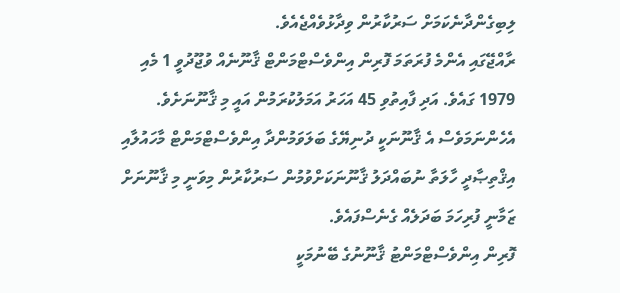ލިބިގެންދާނެކަމަށް ސަރުކާރުން ވިދާޅުވެއްޖެއެވެ.
ރާއްޖޭގައި އެންމެ ފުރަތަމަ ފޮރިން އިންވެސްޓްމަންޓް ޤާނޫނެއް ވުޖޫދުވީ 1 މެއި 1979 ގައެވެ. އަދި ފާއިތުވި 45 އަހަރު އަމަލުކުރަމުން އައީ މި ޤާނޫނަށެވެ. އެހެންނަމަވެސް އެ ޤާނޫނަކީ ދުނިޔޭގެ ބަލަވަމުންދާ އިންވެސްޓްމަންޓް މާހައުލާއި އިޤްތިޞާދީ ހާލަތާ ނުބައްދަލު ޤާނޫނަކަށްވުމުން ސަރުކާރުން މިވަނީ މި ޤާނޫނަށް ޒަމާނީ ފުރިހަމަ ބަދަލެއް ގެނެސްފައެވެ.
ފޮރިން އިންވެސްޓްމަންޓު ޤާނޫނުގެ ބޭނުމަކީ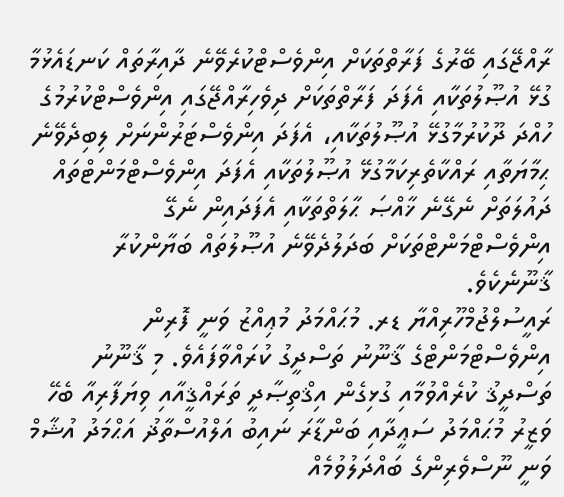ރާއްޖޭގައި ބޭރުގެ ފަރާތްތަކަށް އިންވެސްޓްކުރެވޭނެ ދާއިރާތައް ކަނޑައެޅުމާ ގުޅޭ އުޞޫލުތަކާއި އެފަދަ ފަރާތްތަކަށް ދިވެހިރާއްޖޭގައި އިންވެސްޓްކުރުމުގެ ހުއްދަ ދޫކުރުމާގުޅޭ އުޞޫލުތަކާއި، އެފަދަ އިންވެސްޓަރުންނަށް ލިބިދެވޭނެ ޙިމާޔަތާއި ރައްކާތެރިކަމާގުޅޭ އުޞޫލުތަކާއި އެފަދަ އިންވެސްޓްމަންޓްތައް ދައުލަތަށް ނެގޭނެ ޚާއްޞަ ޙާލަތްތަކާއި އެފަދައިން ނެގޭ އިންވެސްޓްމަންޓްތަކަށް ބަދަލުދެވޭނެ އުޞޫލުތައް ބަޔާންކުރާ ޤާނޫނެކެވެ.
ރައީސުލްޖުމްހޫރިއްޔާ ޑރ. މުޙައްމަދު މުޢިއްޒު ވަނީ ފޮރިން އިންވެސްޓްމަންޓްގެ ޤާނޫނު ތަސްދީގު ކުރައްވާފައެވެ. މި ޤާނޫނު ތަސްދީޤު ކުރެއްވުމާއި ގުޅިގެން އިޤްތިޞާދީ ތަރައްޤީއާއި ވިޔަފާރިއާ ބެހޭ ވަޒީރު މުޙައްމަދު ސަޢީދާއި ބަންޑާރަ ނައިބު އަލްއުސްތާޛު އަޙްމަދު އުޝާމް ވަނީ ނޫސްވެރިންގެ ބައްދަލުވުމެއް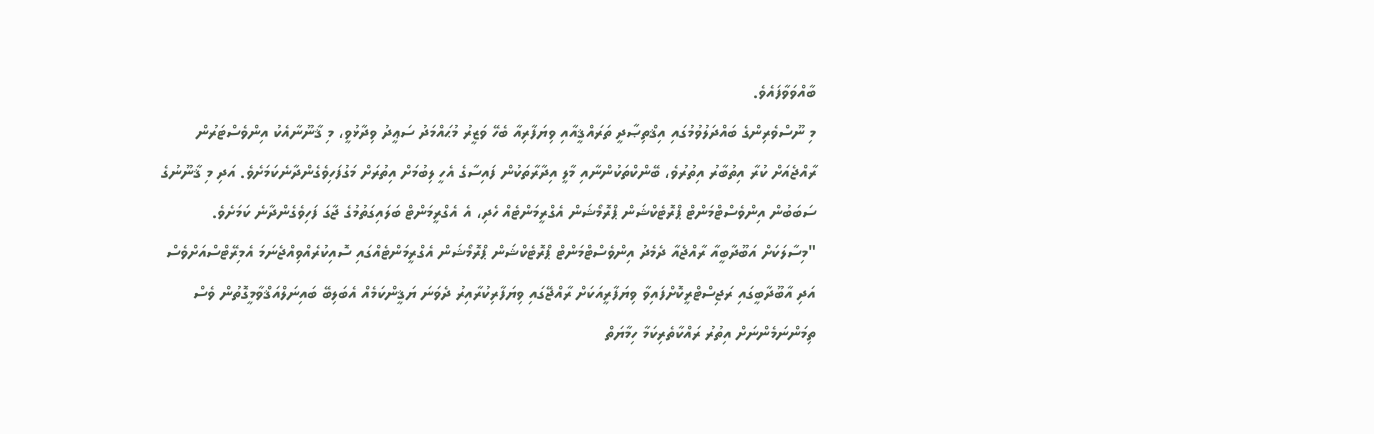ބާއްވަވާފައެވެ.
މި ނޫސްވެރިންގެ ބައްދަލުވުމުގައި އިޤްތިޞާދީ ތަރައްޤީއާއި ވިޔަފާރިއާ ބެހޭ ވަޒީރު މުޙައްމަދު ސަޢީދު ވިދާޅުވީ، މި ޤާނޫނާއެކު އިންވެސްޓަރުން ރާއްޖެއަށް ކުރާ އިތުބާރު އިތުރުވެ، ބޭންކްތަކުންނާއި މާލީ އިދާރާތަކުން ފައިސާގެ އެހީ ލިބުމަށް އިތުރަށް މަގުފަހިވެގެންދާނެކަމަށެވެ. އަދި މި ޤާނޫނުގެ ސަބަބުން އިންވެސްޓްމަންޓް ޕްރޮޓެކްޝަން ޕްރޮމޯޝަން އެގްރީމަންޓެއް ހެދި، އެ އެގްރީމަންޓް ބަލައިގަތުމުގެ ޖާގަ ފަހިވެގެންދާނެ ކަމަށެވެ.
"މިސާލަކަށް އަބޫދާބީއާ ރާއްޖެއާ ދެމެދު އިންވެސްޓްމަންޓް ޕްރޮޓެކްޝަން ޕްރޮމޯޝަން އެގްރީމަންޓެއްގައި ސޮއިކުރެއްވިއްޖެނަމަ އެމިރޭޓްސްއަށްވެސް އަދި އާބޫދާބީގައި ރަޖިސްޓްރީކޮށްފައިވާ ވިޔަފާރީއަކަށް ރާއްޖޭގައި ވިޔަފާރިކުރާއިރު ދެވަނަ ޔަޤީންކަމެއް އެބަލިބޭ ބައިނަލްއަޤްވާމީގޮތުން ވެސް ތިމަންނަމެންނަށް އިތުރު ރައްކާތެރިކަމާ ހިމާޔަތް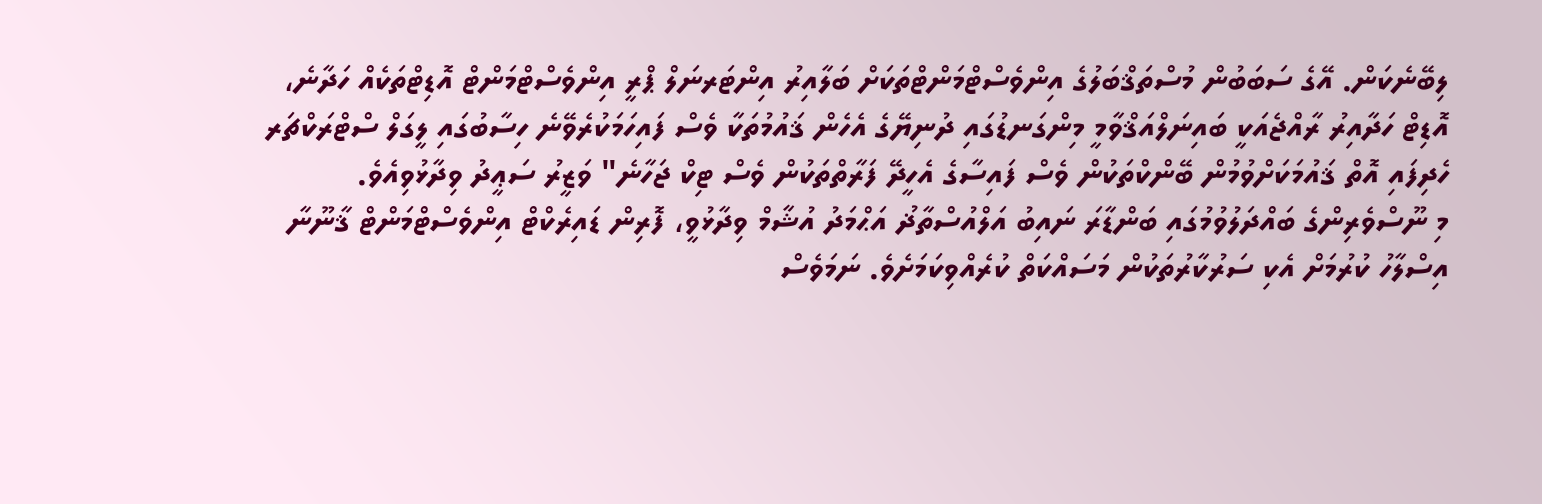ލިބޭނެކަން. އޭގެ ސަބަބުން މުސްތަޤްބަލުގެ އިންވެސްޓްމަންޓްތަކަށް ބަލާއިރު އިންޓަރނަލް ޕްރީ އިންވެސްޓްމަންޓް އޮޑިޓްތަކެއް ހަދާނެ، އޮޑިޓް ހަދާއިރު ރާއްޖެއަކީ ބައިނަލްއަޤްވާމީ މިންގަނޑުގައި ދުނިޔޭގެ އެހެން ޤައުމުތަކާ ވެސް ފައިހަމަކުރެވޭނެ ހިސާބުގައި ލީގަލް ސްޓްރަކްޗަރ ހެދިފައި އޮތް ޤައުމަކަށްވުމުން ބޭންކްތަކުން ވެސް ފައިސާގެ އެހީދޭ ފަރާތްތަކުން ވެސް ޓިކް ޖަހާނެ" ވަޒީރު ސަޢީދު ވިދާޅުވިއެވެ.
މި ނޫސްވެރިންގެ ބައްދަލުވުމުގައި ބަންޑާރަ ނައިބު އަލްއުސްތާޛު އަޙްމަދު އުޝާމް ވިދާޅުވީ، ފޮރިން ޑައިރެކްޓް އިންވެސްޓްމަންޓް ޤާނޫނާ އިސްލާހު ކުރުމަށް އެކި ސަރުކާރުތަކުން މަސައްކަތް ކުރެއްވިކަމަށެވެ. ނަމަވެސް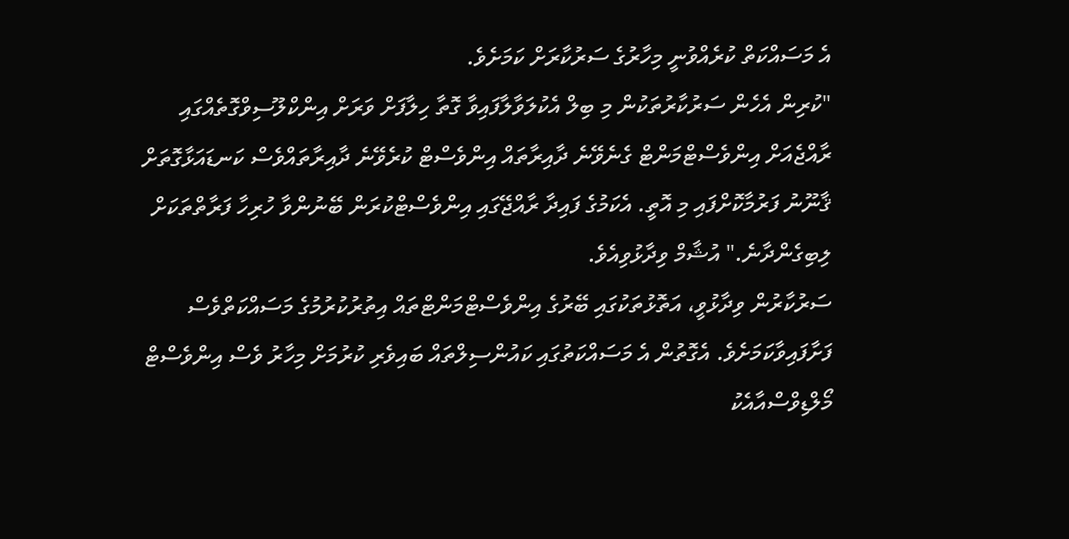އެ މަސައްކަތް ކުރެއްވުނީ މިހާރުގެ ސަރުކާރަށް ކަމަށެވެ.
"ކުރިން އެހެން ސަރުކާރުތަކުން މި ބިލް އެކުލަވާލާފައިވާ ގޮތާ ހިލާފަށް ވަރަށް އިންކްލޫސިވްގޮތެއްގައި ރާއްޖެއަށް އިންވެސްޓްމަންޓް ގެނެވޭނެ ދާއިރާތައް އިންވެސްޓް ކުރެވޭނެ ދާއިރާތައްވެސް ކަނޑައަޅާގޮތަށް ޤާނޫނު ފަރުމާކޮށްފައި މި އޮތީ. އެކަމުގެ ފައިދާ ރާއްޖޭގައި އިންވެސްޓްކުރަން ބޭނުންވާ ހުރިހާ ފަރާތްތަކަށް ލިބިގެންދާނެ." އުޝާމް ވިދާޅުވިއެވެ.
ސަރުކާރުން ވިދާޅުވީ، އަތޮޅުތަކުގައި ބޭރުގެ އިންވެސްޓްމަންޓްތައް އިތުރުކުރުމުގެ މަސައްކަތްވެސް ފަށާފައިވާކަމަށެވެ. އެގޮތުން އެ މަސައްކަތުގައި ކައުންސިލްތައް ބައިވެރި ކުރުމަށް މިހާރު ވެސް އިންވެސްޓް މޯލްޑިވްސްއާއެކު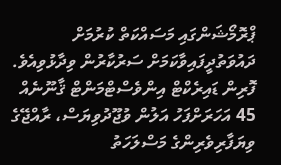ޕްރޮމޯޝަންގައި މަސައްކަތް ކުރުމަށް ދައުވަތުދީފައިވާކަމަށް ސަރުކާރުން ވިދާޅުވިއެވެ.
ފޮރިން ޑައިރެކްޓް އިންވެސްޓްމަންޓް ޤާނޫނެއް 45 އަހަރަށްފަހު އަލުން ވުޖޫދުވިޔަސް، ރާއްޖޭގެ ވިޔަފާރިވެރިންގެ މަސްލަހަތު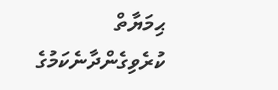ޙިމަޔާތް ކުރެވިގެންދާނެކަމުގެ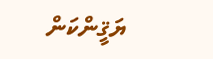ޔަޤީންކަން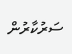ސަރުކާރުން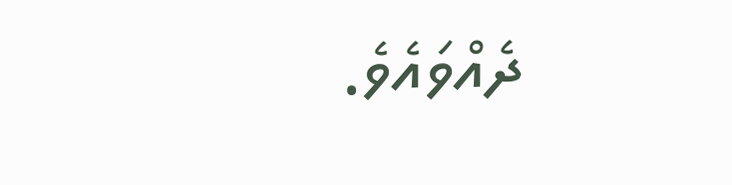ދެއްވައެވެ.